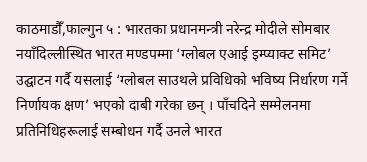काठमाडौँ,फाल्गुन ५ : भारतका प्रधानमन्त्री नरेन्द्र मोदीले सोमबार नयाँदिल्लीस्थित भारत मण्डपम्मा ‘ग्लोबल एआई इम्प्याक्ट समिट’ उद्घाटन गर्दै यसलाई ‘ग्लोबल साउथले प्रविधिको भविष्य निर्धारण गर्ने निर्णायक क्षण’ भएको दाबी गरेका छन् । पाँचदिने सम्मेलनमा प्रतिनिधिहरूलाई सम्बोधन गर्दै उनले भारत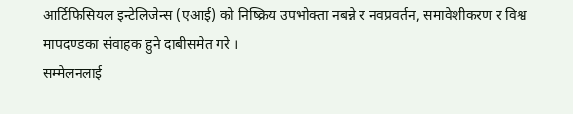आर्टिफिसियल इन्टेलिजेन्स (एआई) को निष्क्रिय उपभोक्ता नबन्ने र नवप्रवर्तन, समावेशीकरण र विश्व मापदण्डका संवाहक हुने दाबीसमेत गरे ।
सम्मेलनलाई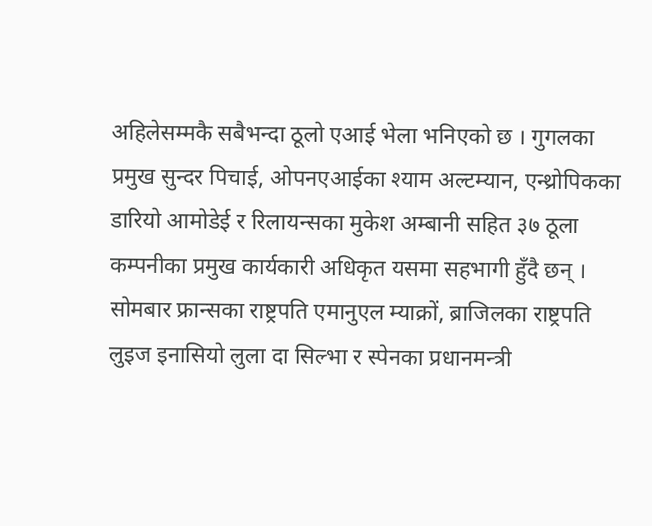अहिलेसम्मकै सबैभन्दा ठूलो एआई भेला भनिएको छ । गुगलका प्रमुख सुन्दर पिचाई, ओपनएआईका श्याम अल्टम्यान, एन्थ्रोपिकका डारियो आमोडेई र रिलायन्सका मुकेश अम्बानी सहित ३७ ठूला कम्पनीका प्रमुख कार्यकारी अधिकृत यसमा सहभागी हुँदै छन् । सोमबार फ्रान्सका राष्ट्रपति एमानुएल म्याक्रों, ब्राजिलका राष्ट्रपति लुइज इनासियो लुला दा सिल्भा र स्पेनका प्रधानमन्त्री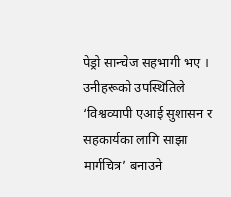पेड्रो सान्चेज सहभागी भए । उनीहरूको उपस्थितिले ‘विश्वव्यापी एआई सुशासन र सहकार्यका लागि साझा मार्गचित्र’ बनाउने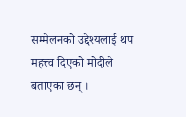सम्मेलनको उद्देश्यलाई थप महत्त्व दिएको मोदीले बताएका छन् ।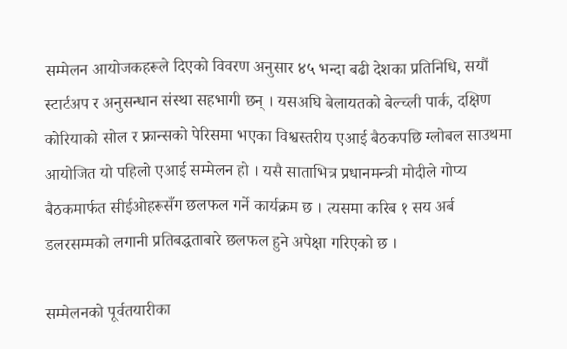सम्मेलन आयोजकहरूले दिएको विवरण अनुसार ४५ भन्दा बढी देशका प्रतिनिधि, सयौं स्टार्टअप र अनुसन्धान संस्था सहभागी छन् । यसअघि बेलायतको बेल्च्ली पार्क, दक्षिण कोरियाको सोल र फ्रान्सको पेरिसमा भएका विश्वस्तरीय एआई बैठकपछि ग्लोबल साउथमा आयोजित यो पहिलो एआई सम्मेलन हो । यसै साताभित्र प्रधानमन्त्री मोदीले गोप्य बैठकमार्फत सीईओहरूसँग छलफल गर्ने कार्यक्रम छ । त्यसमा करिब १ सय अर्ब डलरसम्मको लगानी प्रतिबद्धताबारे छलफल हुने अपेक्षा गरिएको छ ।

सम्मेलनको पूर्वतयारीका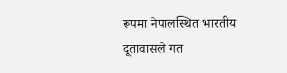रूपमा नेपालस्थित भारतीय दूतावासले गत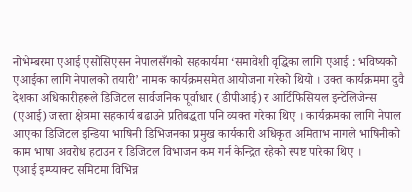नोभेम्बरमा एआई एसोसिएसन नेपालसँगको सहकार्यमा ‘समावेशी वृद्धिका लागि एआई : भविष्यको एआईका लागि नेपालको तयारी’ नामक कार्यक्रमसमेत आयोजना गरेको थियो । उक्त कार्यक्रममा दुवै देशका अधिकारीहरूले डिजिटल सार्वजनिक पूर्वाधार (डीपीआई) र आर्टिफिसियल इन्टेलिजेन्स (एआई) जस्ता क्षेत्रमा सहकार्य बढाउने प्रतिबद्धता पनि व्यक्त गरेका थिए । कार्यक्रमका लागि नेपाल आएका डिजिटल इन्डिया भाषिनी डिभिजनका प्रमुख कार्यकारी अधिकृत अमिताभ नागले भाषिनीको काम भाषा अवरोध हटाउन र डिजिटल विभाजन कम गर्न केन्द्रित रहेको स्पष्ट पारेका थिए ।
एआई इम्प्याक्ट समिटमा विभिन्न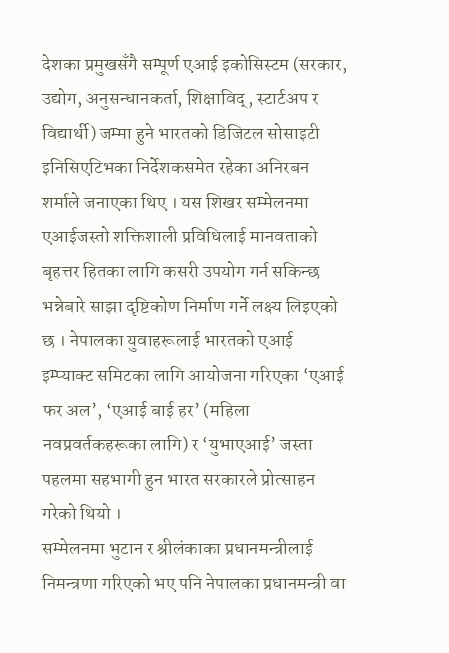देशका प्रमुखसँगै सम्पूर्ण एआई इकोसिस्टम (सरकार, उद्योग, अनुसन्धानकर्ता, शिक्षाविद्, स्टार्टअप र विद्यार्थी) जम्मा हुने भारतको डिजिटल सोसाइटी इनिसिएटिभका निर्देशकसमेत रहेका अनिरबन शर्माले जनाएका थिए । यस शिखर सम्मेलनमा एआईजस्तो शक्तिशाली प्रविधिलाई मानवताको बृहत्तर हितका लागि कसरी उपयोग गर्न सकिन्छ भन्नेबारे साझा दृष्टिकोण निर्माण गर्ने लक्ष्य लिइएको छ । नेपालका युवाहरूलाई भारतको एआई इम्प्याक्ट समिटका लागि आयोजना गरिएका ‘एआई फर अल’, ‘एआई बाई हर’ (महिला नवप्रवर्तकहरूका लागि) र ‘युभाएआई’ जस्ता पहलमा सहभागी हुन भारत सरकारले प्रोत्साहन गरेको थियो ।
सम्मेलनमा भुटान र श्रीलंकाका प्रधानमन्त्रीलाई निमन्त्रणा गरिएको भए पनि नेपालका प्रधानमन्त्री वा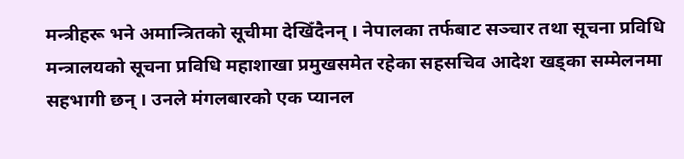मन्त्रीहरू भने अमान्त्रितको सूचीमा देखिँदैनन् । नेपालका तर्फबाट सञ्चार तथा सूचना प्रविधि मन्त्रालयको सूचना प्रविधि महाशाखा प्रमुखसमेत रहेका सहसचिव आदेश खड्का सम्मेलनमा सहभागी छन् । उनले मंगलबारको एक प्यानल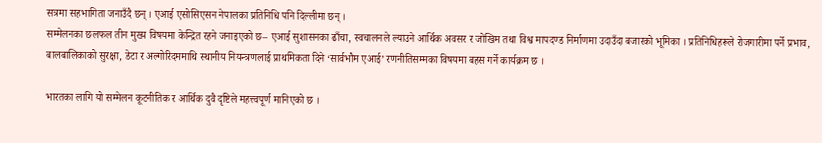सत्रमा सहभागिता जनाउँदै छन् । एआई एसोसिएसन नेपालका प्रतिनिधि पनि दिल्लीमा छन् ।
सम्मेलनका छलफल तीन मुख्य विषयमा केन्द्रित रहने जनाइएको छ– एआई सुशासनका ढाँचा, स्वचालनले ल्याउने आर्थिक अवसर र जोखिम तथा विश्व मापदण्ड निर्माणमा उदाउँदा बजारको भूमिका । प्रतिनिधिहरूले रोजगारीमा पर्ने प्रभाव, बालबालिकाको सुरक्षा, डेटा र अल्गोरिदममाथि स्थानीय नियन्त्रणलाई प्राथमिकता दिने ‘सार्वभौम एआई’ रणनीतिसम्मका विषयमा बहस गर्ने कार्यक्रम छ ।

भारतका लागि यो सम्मेलन कूटनीतिक र आर्थिक दुवै दृष्टिले महत्त्वपूर्ण मानिएको छ ।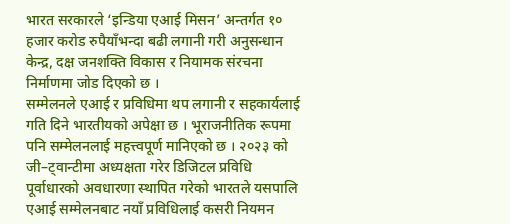भारत सरकारले ‘इन्डिया एआई मिसन’ अन्तर्गत १० हजार करोड रुपैयाँभन्दा बढी लगानी गरी अनुसन्धान केन्द्र, दक्ष जनशक्ति विकास र नियामक संरचना निर्माणमा जोड दिएको छ ।
सम्मेलनले एआई र प्रविधिमा थप लगानी र सहकार्यलाई गति दिने भारतीयको अपेक्षा छ । भूराजनीतिक रूपमा पनि सम्मेलनलाई महत्त्वपूर्ण मानिएको छ । २०२३ को जी–ट्वान्टीमा अध्यक्षता गरेर डिजिटल प्रविधि पूर्वाधारको अवधारणा स्थापित गरेको भारतले यसपालि एआई सम्मेलनबाट नयाँ प्रविधिलाई कसरी नियमन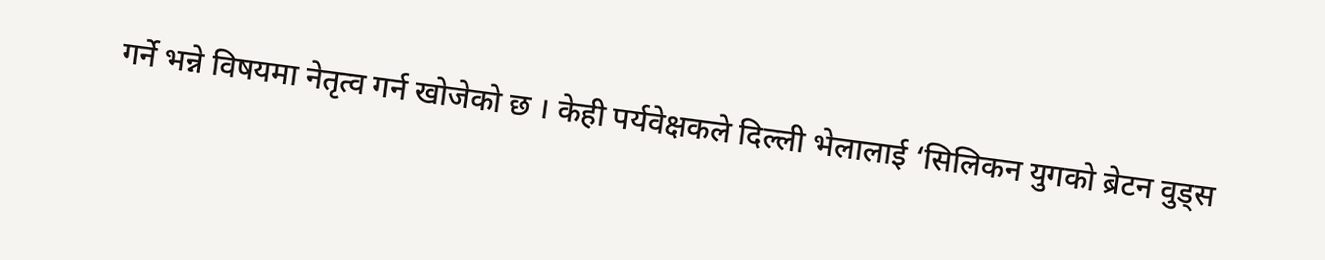गर्ने भन्ने विषयमा नेतृत्व गर्न खोजेको छ । केही पर्यवेक्षकले दिल्ली भेलालाई ‘सिलिकन युगको ब्रेटन वुड्स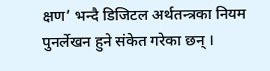क्षण’ भन्दै डिजिटल अर्थतन्त्रका नियम पुनर्लेखन हुने संकेत गरेका छन् ।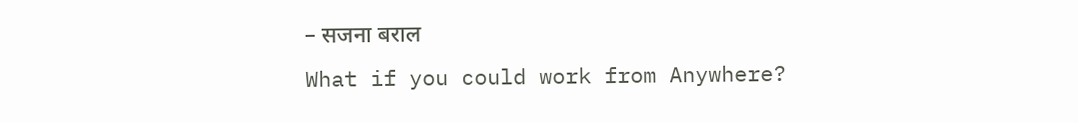– सजना बराल
What if you could work from Anywhere?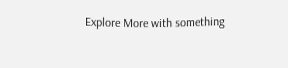Explore More with something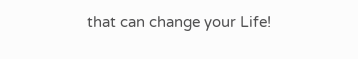that can change your Life!